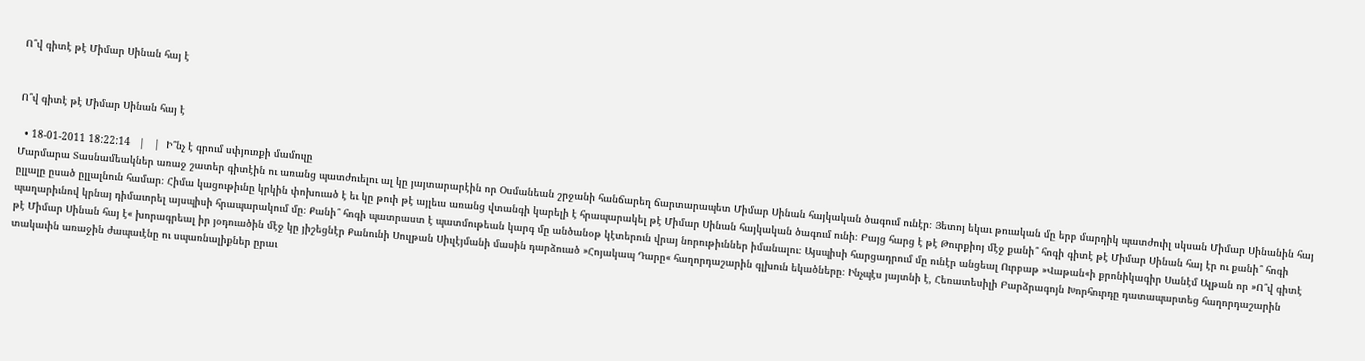Ո՞վ գիտէ թէ Միմար Սինան հայ է


Ո՞վ գիտէ թէ Միմար Սինան հայ է

  • 18-01-2011 18:22:14   |   |  Ի՞նչ է գրում սփյուռքի մամուլը
Մարմարա Տասնամեակներ առաջ շատեր գիտէին ու առանց պատժուելու ալ կը յայտարարէին որ Օսմանեան շրջանի հանճարեղ ճարտարապետ Միմար Սինան հայկական ծագում ունէր։ Յետոյ եկաւ թուական մը երբ մարդիկ պատժուիլ սկսան Միմար Սինանին հայ ըլլալը ըսած ըլլալնուն համար։ Հիմա կացութիւնը կրկին փոխուած է եւ կը թուի թէ այլեւս առանց վտանգի կարելի է հրապարակել թէ Միմար Սինան հայկական ծագում ունի։ Բայց հարց է թէ Թուրքիոյ մէջ քանի՞ հոգի գիտէ թէ Միմար Սինան հայ էր ու քանի՞ հոգի պաղարիւնով կրնայ դիմաւորել այսպիսի հրապարակում մը։ Քանի՞ հոգի պատրաստ է պատմութեան կարգ մը անծանօթ կէտերուն վրայ նորութիւններ իմանալու։ Այսպիսի հարցադրում մը ունէր անցեալ Ուրբաթ »Վաթան«ի քրոնիկագիր Սանէմ Ալթան որ »Ո՞վ գիտէ թէ Միմար Սինան հայ է« խորագրեալ իր յօդուածին մէջ կը յիշեցնէր Քանունի Սուլթան Սիւլէյմանի մասին դարձուած »Հոյակապ Դարը« հաղորդաշարին գլխուն եկածները։ Ինչպէս յայտնի է, Հեռատեսիլի Բարձրագոյն Խորհուրդը դատապարտեց հաղորդաշարին տակաւին առաջին ժապաւէնը ու սպառնալիքներ ըրաւ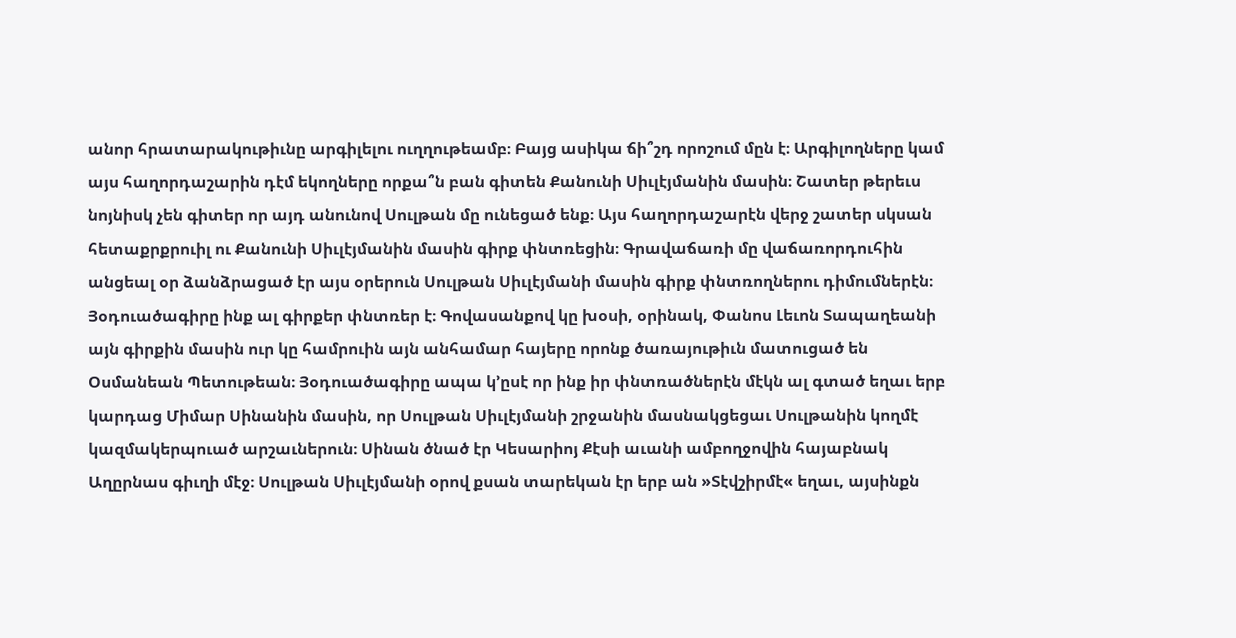անոր հրատարակութիւնը արգիլելու ուղղութեամբ։ Բայց ասիկա ճի՞շդ որոշում մըն է։ Արգիլողները կամ այս հաղորդաշարին դէմ եկողները որքա՞ն բան գիտեն Քանունի Սիւլէյմանին մասին։ Շատեր թերեւս նոյնիսկ չեն գիտեր որ այդ անունով Սուլթան մը ունեցած ենք։ Այս հաղորդաշարէն վերջ շատեր սկսան հետաքրքրուիլ ու Քանունի Սիւլէյմանին մասին գիրք փնտռեցին։ Գրավաճառի մը վաճառորդուհին անցեալ օր ձանձրացած էր այս օրերուն Սուլթան Սիւլէյմանի մասին գիրք փնտռողներու դիմումներէն։ Յօդուածագիրը ինք ալ գիրքեր փնտռեր է։ Գովասանքով կը խօսի, օրինակ, Փանոս Լեւոն Տապաղեանի այն գիրքին մասին ուր կը համրուին այն անհամար հայերը որոնք ծառայութիւն մատուցած են Օսմանեան Պետութեան։ Յօդուածագիրը ապա կ’ըսէ որ ինք իր փնտռածներէն մէկն ալ գտած եղաւ երբ կարդաց Միմար Սինանին մասին, որ Սուլթան Սիւլէյմանի շրջանին մասնակցեցաւ Սուլթանին կողմէ կազմակերպուած արշաւներուն։ Սինան ծնած էր Կեսարիոյ Քէսի աւանի ամբողջովին հայաբնակ Աղըրնաս գիւղի մէջ։ Սուլթան Սիւլէյմանի օրով քսան տարեկան էր երբ ան »Տէվշիրմէ« եղաւ, այսինքն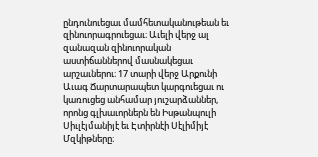ընդունուեցաւ մամհետականութեան եւ զինուորագրուեցաւ։ Աւելի վերջ ալ զանազան զինուորական աստիճաններով մասնակեցաւ արշաւներու։ 17 տարի վերջ Արքունի Աւագ Ճարտարապետ կարգուեցաւ ու կառուցեց անհամար յուշարձաններ, որոնց գլխաւորներն են Իսթանպուլի Սիւլէյմանիյէ եւ Էտիրնէի Սէլիմիյէ Մզկիթները։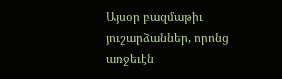Այսօր բազմաթիւ յուշարձաններ, որոնց առջեւէն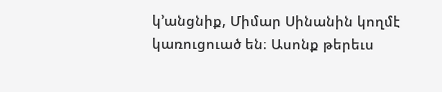կ’անցնիք, Միմար Սինանին կողմէ կառուցուած են։ Ասոնք թերեւս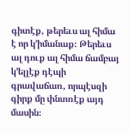գիտէք, թերեւս ալ հիմա է որ կ’իմանաք։ Թերեւս ալ դուք ալ հիմա ճամբայ կ’ելլէք դէպի գրավաճառ, որպէսզի գիրք մը փնտռէք այդ մասին։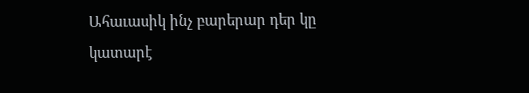Ահաւասիկ ինչ բարերար դեր կը կատարէ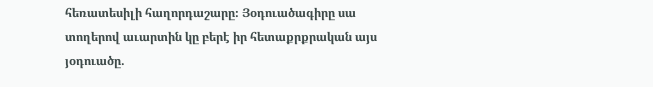հեռատեսիլի հաղորդաշարը։ Յօդուածագիրը սա տողերով աւարտին կը բերէ իր հետաքրքրական այս յօդուածը.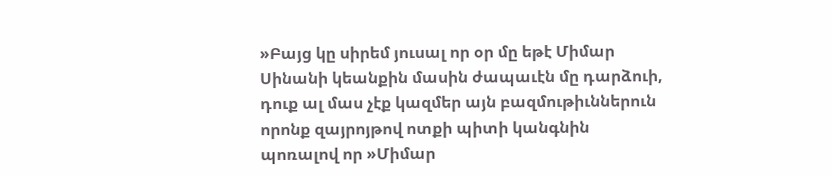»Բայց կը սիրեմ յուսալ որ օր մը եթէ Միմար Սինանի կեանքին մասին ժապաւէն մը դարձուի, դուք ալ մաս չէք կազմեր այն բազմութիւններուն որոնք զայրոյթով ոտքի պիտի կանգնին պոռալով որ »Միմար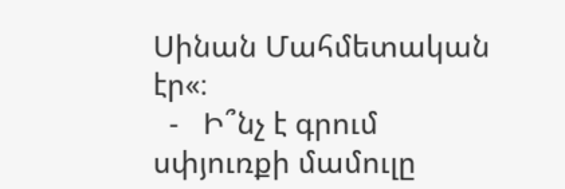Սինան Մահմետական էր«։
  -   Ի՞նչ է գրում սփյուռքի մամուլը